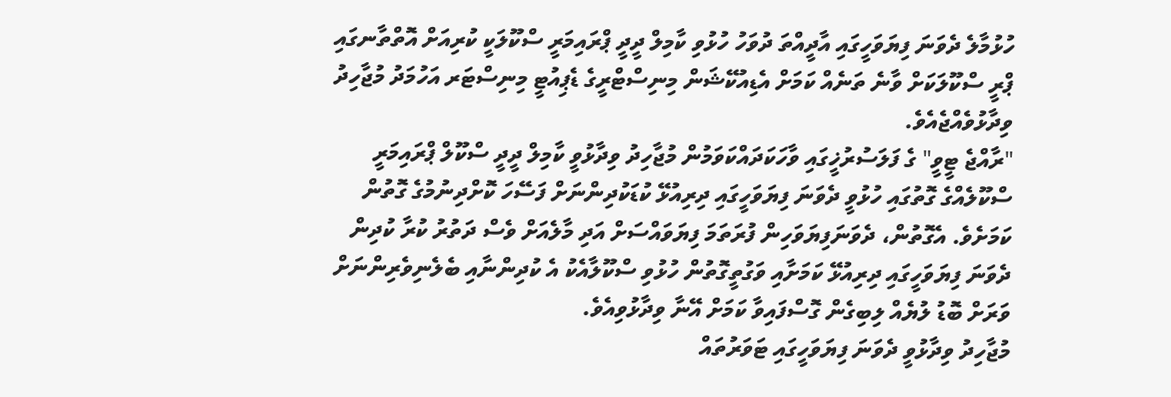ހުޅުމާލެ ދެވަނަ ފިޔަވަހީގައި އާދީއްތަ ދުވަހު ހުޅުވި ކާމިލް ދީދީ ޕްރައިމަރީ ސްކޫލަކީ ކުރިއަށް އޮތްތާނގައި ޕްރީ ސްކޫލަކަށް ވާނެ ތަނެއް ކަމަށް އެޑިއުކޭޝަން މިނިސްޓްރީގެ ޑެޕިއުޓީ މިނިސްޓަރ އަހުމަދު މުޖާހިދު ވިދާޅުވެއްޖެއެވެ.
"ރާއްޖެ ޓީވީ" ގެ ފަލަސުރުޚީގައި ވާހަކަދައްކަވަމުން މުޖާހިދު ވިދާޅުވީ ކާމިލް ދީދީ ސްކޫލް ޕްރައިމަރީ ސްކޫލެއްގެ ގޮތުގައި ހުޅުވީ ދެވަނަ ފިޔަވަހީގައި ދިރިއުޅޭ ކުޑަކުދިންނަށް ފަސޭހަ ކޮށްދިނުމުގެ ގޮތުން ކަމަށެވެ. އެގޮތުން، ދެވަނަފިޔަވަހިން ފުރަތަމަ ފިޔަވައްސަށް އަދި މާލެއަށް ވެސް ދަތުރު ކުރާ ކުދިން ދެވަނަ ފިޔަވަހީގައި ދިރިއުޅޭ ކަމަށާއި ވަގުތީގޮތުން ހުޅުވި ސްކޫލާއެކު އެ ކުދިންނާއި ބެލެނިވެރިންނަށް ވަރަށް ބޮޑު ލުޔެއް ލިބިގެން ގޮސްފައިވާ ކަމަށް އޭނާ ވިދާޅުވިއެވެ.
މުޖާހިދު ވިދާޅުވީ ދެވަނަ ފިޔަވަހީގައި ޓަވަރުތައް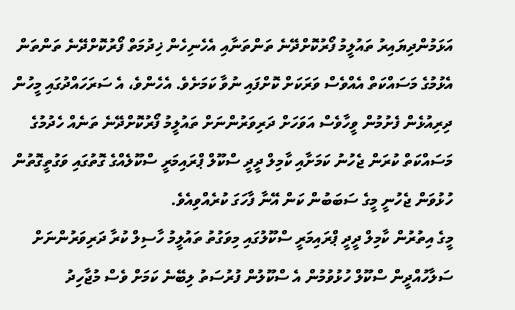އަޅަމުންދިޔައިރު ތައުލީމު ފޯރުކޮށްދޭނެ ތަންތަނާއި އެހެނިހެން ޚިދުމަތް ފޯރުކޮށްދޭނެ ތަންތަން އެޅުމުގެ މަސައްކަތް އެއްވެސް ވަރަކަށް ކޮށްފައި ނުވާ ކަމަށެވެ. އެހެންވެ، އެ ސަރަހައްދުގައި މީހުން ދިރިއުޅެން ފެށުމުން ވީހާވެސް އަވަހަށް ދަރިވަރުންނަށް ތައުލީމު ފޯރުކޮށްދޭނެ ތަނެއް ހެދުމުގެ މަސައްކަތް ކުރަން ޖެހުނު ކަމަށާއި ކާމިލް ދީދީ ސްކޫލް ޕްރައިމަރީ ސްކޫލެއްގެ ގޮތުގައި ވަގުތީގޮތުން ހުޅުވަން ޖެހުނީ މީގެ ސަބަބުން ކަން އޭނާ ފާހަގަ ކުރެއްވިއެވެ.
މީގެ އިތުރުން ކާމިލް ދީދީ ޕްރައިމަރީ ސްކޫލުގައި މިވަގުތު ތައުލީމު ހާސިލް ކުރާ ދަރިވަރުންނަށް ސަލާހުއްދީން ސްކޫލް ހުޅުވުމުން އެ ސްކޫލުން ފުރުސަތު ލިބޭނެ ކަމަށް ވެސް މުޖާހިދު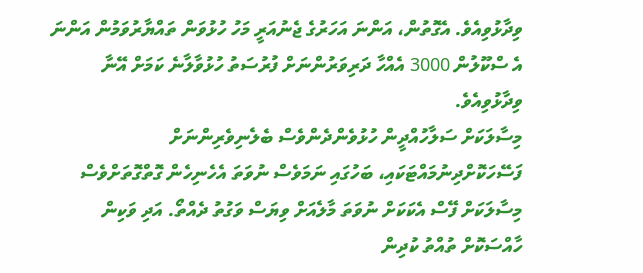ވިދާޅުވިއެވެ. އެގޮތުން، އަންނަ އަހަރުގެ ޖެނުއަރީ މަހު ހުޅުވަން ތައްޔާރުވަމުން އަންނަ އެ ސްކޫލުން 3000 އެއްހާ ދަރިވަރުންނަށް ފުރުސަތު ހުޅުވާލާނެ ކަމަށް އޭނާ ވިދާޅުވިއެވެ.
މިސާލަކަށް ސަލާހުއްދީން ހުޅުވެންދެންވެސް ބެލެނިވެރިންނަށް ފަސޭހަކޮށްދިނުމައްޓަކައި، ބަހުގައި ނަމަވެސް ނުވަތަ އެހެނިހެން ގޮތްގޮތަށްވެސް މިސާލަކަށް ފޭސް އެކަކަށް ނުވަތަ މާލެއަށް ވިޔަސް ވަގުތު ދެއްތޯ. އަދި ވަކިން ހާއްސަކޮށް ތުއްތު ކުދިން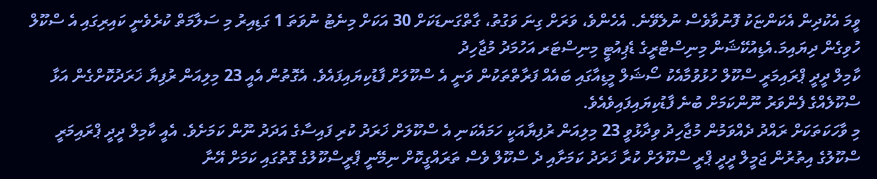ވީމަ އެކުދިން އެކަންޏަކު ފޮނުވާވެސް ނުލެވޭނެ. އެހެންވެ، ވަރަށް ގިނަ ވަގުތު، ގާތްގަނޑަކަށް 30 އަކަށް މިނެޓު ނުވަތަ 1 ގަޑިއިރު މި ސަލާމަތް ކުރެވެނީ ކައިރިގައި އެ ސްކޫލް ހުވިގެން ދިޔައިމަ.އެޑިއުކޭޝަން މިނިސްޓްރީގެ ޑެޕިއުޓީ މިނިސްޓަރ އަހުމަދު މުޖާހިދު
ކާމިލް ދީދީ ޕްރައިމަރީ ސްކޫލް ހުޅުވުމާއެކު ސޯޝަލް މީޑިއާގައި ބައެއް ފަރާތްތަކުން ވަނީ އެ ސްކޫލަށް ފާޑުކިޔައިފައެވެ. އެގޮތުން އެއީ 23 މިލިއަން ރުފިޔާ ޚަރަދުކޮށްގެން އަޅާ ސްކޫލެއްގެ ފެންވަރު ނޫންކަމަށް ބުނެ ފާޑުކިޔައިފައިވެއެވެ.
މި ވާހަކަތަކަށް ރައްދު ދެއްވަމުން މުޖާހިދު ވިދާޅުވީ 23 މިލިއަން ރުފިޔާއަކީ ހަމައެކަނި އެ ސްކޫލަށް ޚަރަދު ކުރި ފައިސާގެ އަދަދު ނޫން ކަމަށެވެ. އެއީ ކާމިލް ދީދީ ޕްރައިމަރީ ސްކޫލުގެ އިތުރުން ޖަމީލް ދީދީ ޕްރީ ސްކޫލަށް ކުރާ ޚަރަދު ކަމަށާއި ދެ ސްކޫލް ވެސް ތަރައްގީކޮށް ނިމޭނީ ޕްރީސްކޫލުގެ ގޮތުގައި ކަމަށް އޭނާ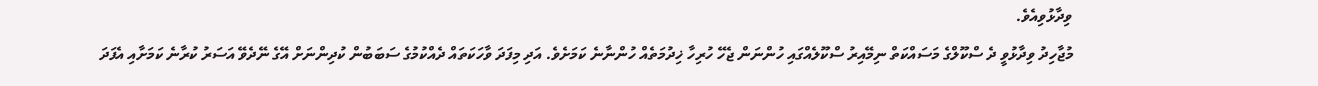ވިދާޅުވިއެވެ.
މުޖާހިދު ވިދާޅުވީ ދެ ސްކޫލްގެ މަސައްކަތް ނިމޭއިރު ސްކޫލެއްގައި ހުންނަން ޖެހޭ ހުރިހާ ޚިދުމަތެއް ހުންނާނެ ކަމަށެވެ. އަދި މިފަދަ ވާހަކަތައް ދެއްކުމުގެ ސަބަބުން ކުދިންނަށް އޭގެ ނޭދެވޭ އަސަރު ކުރާނެ ކަމަށާއި އެފަދަ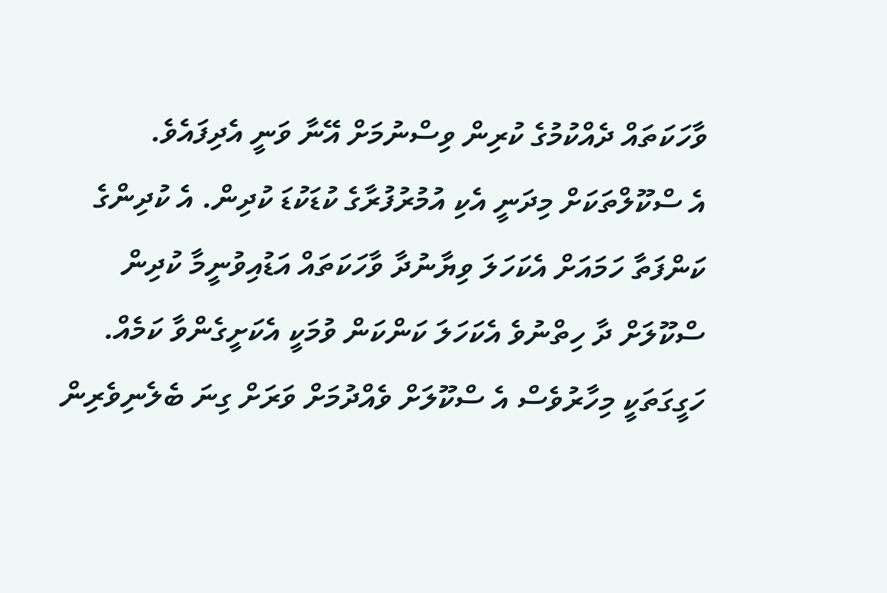ވާހަކަތައް ދެއްކުމުގެ ކުރިން ވިސްނުމަށް އޭނާ ވަނީ އެދިފައެވެ.
އެ ސްކޫލްތަކަށް މިދަނީ އެކި އުމުރުފުރާގެ ކުޑަކުޑަ ކުދިން. އެ ކުދިންގެ ކަންފަތާ ހަމައަށް އެކަހަލަ ވިޔާނުދާ ވާހަކަތައް އަޑުއިވުނީމާ ކުދިން ސްކޫލަށް ދާ ހިތްނުވެ އެކަހަލަ ކަންކަން ވުމަކީ އެކަށީގެންވާ ކަމެއް. ހަގީގަތަކީ މިހާރުވެސް އެ ސްކޫލަށް ވެއްދުމަށް ވަރަށް ގިނަ ބެލެނިވެރިން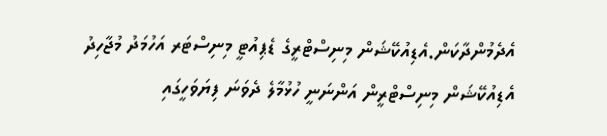އެދެމުންދާކަން.އެޑިއުކޭޝަން މިނިސްޓްރީގެ ޑެޕިއުޓީ މިނިސްޓަރ އަހުމަދު މުޖާހިދު
އެޑިއުކޭޝަން މިނިސްޓްރީން އަންނަނީ ހުޅުމާލެ ދެވަނަ ފިޔަވަހީގައި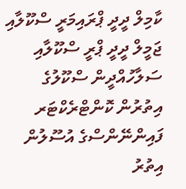ކާމިލް ދީދީ ޕްރައިމަރީ ސްކޫލާއި ޖަމީލް ދީދީ ޕްރީ ސްކޫލާއި ސަލާހުއްދީން ސްކޫލުގެ އިތުރުން ކޮންޓްރެކްޓަރ ފައިންނޭންސްގެ އުސޫލުން އިތުރު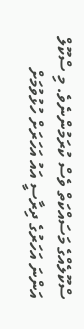ސްކޫލެއްގެ މަސައްކަތް ވެސް ކުރަމުންނެވެ. މި ސްކޫލް އަންނަ އަހަރުގެ ދިރާސީ އައު އަހަރަށް ހުޅުވުމަށް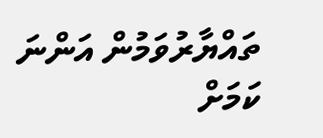ތައްޔާރުވަމުން އަންނަ ކަމަށް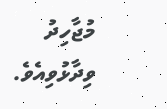މުޖާހިދު ވިދާޅުވިއެވެ.